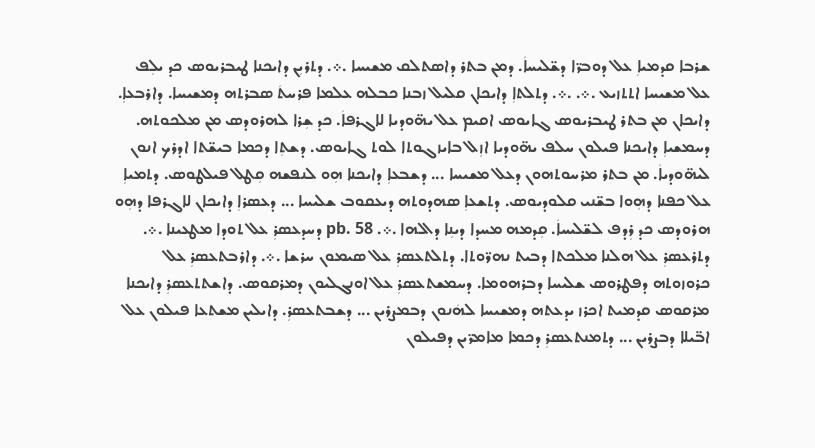ܫܪܒܐ ܩܕܡܝܐܼ ܥܠ ܕܘܒܪ̈ܐ ܕܫ̈ܠܝܚܐܿ. ܕܡܢ ܒܬܪ ܕܐܣܬܠܩ ܡܫܝܚܐ .܀. ܕܬܪܝܼܢ ܕܐܝܟܢܐ ܛܝܒܪܝܘܣ ܟܕ ܝܠܼܦ ܥܠ ܡܫܝܚܐ ܐܬܬܙܝܥ .܀. .܀. ܕܬܠܬܐܼ ܕܐܝܟܐܢ ܩܠܝܠ ܙܒܢܐ ܟܒܠܗ ܥܠܡܐ ܦܪܚܬܿ ܣܒܪܬܗ ܕܡܫܝܚܐ. ܕܐܪܒܥܐܼ. ܕܐܝܟܐܢ ܡܢ ܒܬܪ ܛܝܒܪܝܘܣ ܓܐܝܘܣ ܐܩܝܡ ܥܠ ܝܗ̈ܘܕܝܐ ܠܐܓܪܦܐܿ. ܟܕ ܫܼܪܐ ܠܗܪܘܕܣ ܡܢ ܡܠܟܘܬܗ. ܕܚܡܫܝܐܼ ܕܐܝܟܢܐ ܦܝܠܘܢ ܚܠܦ ܝܗ̈ܘܕܝܐ ܐܙܼܠ ܒܐܝܙܓܘܬܐ ܠܘܬ ܓܐܝܘܣ. ܕܫܬܼܐ ܕܟܡܐ ܒܝܫ̈ܬܐ ܐܕܪܟ ܐܢܘܢ ܠܝܗ̈ܘܕܝܐܿ. ܡܢ ܒܬܪ ܡܪܚܘܬܗܘܢ ܕܥܠ ܡܫܝܚܐ ... ܕܫܒܥܐܼ ܕܐܝܟܢܐ ܗܼܘ ܠܢܦܫܗ ܩܼܛܠ ܦܝܠܛܘܣ. ܕܬܡܝܐܼ ܥܠ ܟܦܢܐ ܕܗܼܘܐ ܒܫ̈ܢܝ ܩܠܘܕܝܘܣ. ܕܬܫܥܐܼ ܣܗܕܘܬܗ ܕܝܥܩܘܒ ܫܠܝܚܐ ... ܕܥܣܪܐܼ ܕܐܝܟܐܢ ܠܐܓܪܦܐ ܕܗܼܘ ܗܪܘܕܣ ܟܕ ܪܼܕܦ ܠܫ̈ܠܝܚܐܿ. ܩܼܕܡܗ ܡܚܕܐ ܕܝܢܼܐ ܕܐܠܗܐ .܀. pb. 58 ܕܚܕܥܣܪܼ ܥܠ ܬܘܕܐ ܡܛܥܝܢܐ .܀. ܕܬܪܥܣܪܼ ܥܠ ܗܠܢܐ ܡܠܟܬܐ ܕܒܝܬ ܢܗܪ̈ܘܬܐ. ܕܬܠܬܥܣܪܼ ܥܠ ܣܝܡܘܢ ܚܪܫܐ .܀. ܕܐܪܒܬܥܣܪܼ ܥܠ ܟܪܘܙܘܬܗ ܕܦܛܪܘܣ ܫܠܝܚܐ ܕܒܪܗܘܡܐ. ܕܚܡܫܬܥܣܪܼ ܥܠ ܐܘܢܓܠܝܘܢ ܕܡܪܩܘܣ. ܕܐܫܬܬܥܣܪܼ ܕܐܝܟܢܐ ܡܪܩܘܣ ܩܕܡܝܬ ܐܟܪܙ ܝܕܥܬܗ ܕܡܫܝܚܐ ܠܗܿܢܘܢ ܕܒܡܨܪܝܢ ... ܕܫܒܬܥܣܪܼ. ܕܐܝܠܝܢ ܡܫܬܥܐ ܦܝܠܘܢ ܥܠ ܐܒ̈ܝܠܐ ܕܒܨܪܝܢ ... ܕܬܡܢܬܥܣܪܼ ܕܟܡܐ ܡܐܡܪ̈ܝܢ ܕܦܝܠܘܢ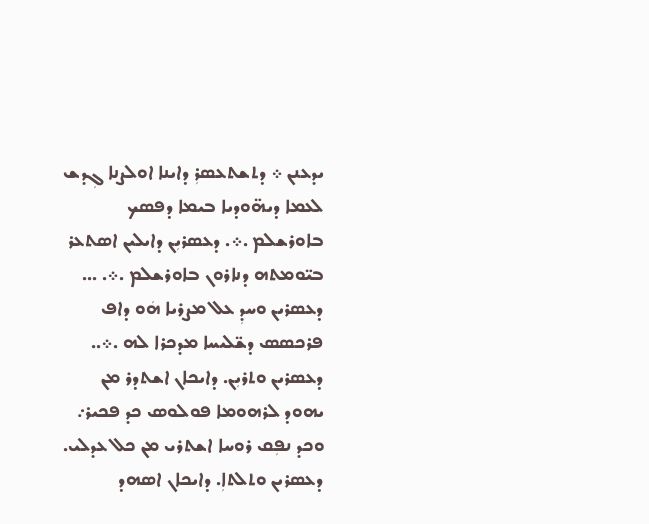ܝܕܥܢܢ ܀ ܕܬܫܬܥܣܪܼ ܕܐܝܢܐ ܐܘܠܨܢܐ ܓܼܕܫ ܠܥܡܐ ܕܝܗ̈ܘܕܝܐ ܒܝܡܐ ܕܦܣܟ ܒܐܘܪܫܠܡ .܀. ܕܥܣܪܝܼܢ ܕܐܝܠܝܢ ܐܣܬܥܪ ܒܝ̈ܘܡܬܗ ܕܢܐܪܘܢ ܒܐܘܪܫܠܡ .܀. ... ܕܥܣܪܝܢ ܘܚܕܼ ܥܠ ܡܨܪܝܐ ܗܿܘ ܕܐܦ ܦܪܟܣܣ ܕܫ̈ܠܝܚܐ ܡܕܟܪܐ ܠܗ .܀.. ܕܥܣܪܝܢ ܘܬܪܝܼܢ. ܕܐܝܟܐܢ ܐܫܬܕܪ ܡܢ ܝܗܘܕ ܠܪܗܘܡܐ ܦܘܠܘܣ ܟܕ ܦܟܝܪ܇ ܘܟܕ ܢܦܼܩ ܪܘܚܐ ܐܫܬܪܝ ܡܢ ܟܠ ܥܕܠܝ. ܕܥܣܪܝܢ ܘܬܠܬܐܼ. ܕܐܝܟܐܢ ܐܣܗܕ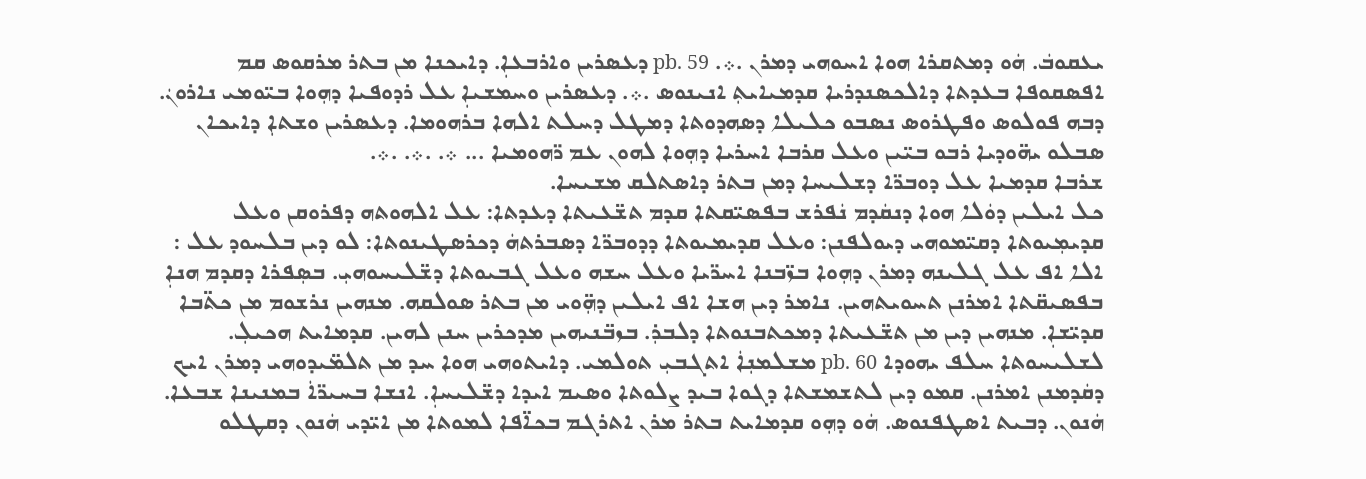ܝܥܩܘܒܿ. ܗܿܘ ܕܡܬܩܪܐ ܗܘܐ ܐܚܘܗܝ ܕܡܪܢ .܀. pb. 59 ܕܥܣܪܝܢ ܘܐܪܒܥܐܼ. ܕܐܝܟܢܐ ܡܢ ܒܬܪ ܡܪܩܘܣ ܩܡ ܐܦܣܩܘܦܐ ܒܥܕܬܐ ܕܐܠܟܣܢܕܪܝܐ ܩܕܡܝܐܝܬܼ ܐܢܝܢܘܣ .܀. ܕܥܣܪܝܢ ܘܚܡܫܝܐܼ ܥܠ ܪܕܘܦܝܐ ܕܗܼܘܐ ܒܝ̈ܘܡܝ ܢܐܪܘܢܿ. ܕܒܗ ܦܘܠܘܣ ܘܦܛܪܘܣ ܢܣܒܘ ܟܠܝܠܐ ܕܣܗܕܘܬܐ ܕܡܛܠ ܕܚܠܬ ܐܠܗܐ ܒܪܗܘܡܐ. ܕܥܣܪܝܢ ܘܫܬܐܼ ܕܐܝܟܐܢ ܣܒܠܘ ܝܗ̈ܘܕܝܐ ܪܒܘ ܒܝ̈ܝܢ ܘܥܠ ܩܪܒܐ ܐܚܪܝܐ ܕܗܼܘܐ ܠܗܘܢ ܥܡ ܪ̈ܗܘܡܝܐ ... ܀. .܀. .܀.
ܫܪܒܐ ܩܕܡܝܐ ܥܠ ܕܘܒܪ̈ܐ ܕܫܠܝܚܐ ܕܡܢ ܒܬܪ ܕܐܣܬܠܩ ܡܫܝܚܐ.
ܟܠ ܐܝܠܝܢ ܕܘܿܠܐ ܗܘܐ ܕܢܩܿܕܡ ܢܿܦܪܫ ܒܦܣܝ̈ܩܬܐ ܩܕܡ ܬܫ̈ܥܝܬܐ ܕܥܕܬܐ: ܥܠ ܐܠܗܘܬܗ ܕܦܪܘܩܢ ܘܥܠ ܩܕܝܡܼܝܘܬܐ ܕܩܝ̈ܡܘܗܝ ܕܝܘܠܦܢܢ: ܘܥܠ ܩܕܝܡܝܘܬܐ ܕܕܘܒܪ̈ܐ ܕܣܒܪܬܗܿ ܕܟܪܣܛܝܢܘܬܐ: ܠܘ ܕܝܢ ܒܠܚܘܕ ܥܠ : ܐܠܐ ܐܦ ܥܠ ܓܠܝܢܗ ܕܡܪܢ ܕܗܼܘܐ ܒܙ̈ܒܢܐ ܐܚܪ̈ܝܐ ܘܥܠ ܚܫܗ ܘܥܠ ܓܒܝܘܬܐ ܕܫ̈ܠܝܚܘܗܝܼ. ܒܣܼܦܪܐ ܕܩܕܡ ܗܢܐܼ ܒܦܣܝܩ̈ܬܐ ܐܡܪܢܢ ܬܚܘܝܬܗܝܢ. ܢܐܡܪ ܕܝܢ ܗܫܐ ܐܦ ܐܝܠܝܢ ܕܗܼ̈ܘܝ ܡܢ ܒܬܪ ܣܘܠܩܗ. ܡܢܗܝܢ ܢܪܫܘܡ ܡܢ ܟܬ̈ܒܐ ܩܕܝ̈ܫܐܼ. ܡܢܗܝܢ ܕܝܢ ܡܢ ܬܫ̈ܥܝܬܐ ܕܡܟܬܒܢܘܬܐ ܕܠܒܪܼ. ܒܙܒ̈ܢܝܗܝܢ ܡܕܟܪܝܢ ܚܢܢ ܠܗܝܢ. ܩܕܡܐܝܬ ܗܟܝܠܼ. ܠܫܠܝܚܘܬܐ ܚܠܦ ܝܗܘܕܐ pb. 60 ܡܫܠܡܢܼܐܿ ܐܬܓܒܝܼ ܬܘܠܡܝ. ܕܐܝܬܘܗܝ ܗܘܐ ܚܕ ܡܢ ܬܠܡ̈ܝܕܘܗܝ ܕܡܪܢ ܐܝܟ ܕܩܿܕܡܢܢ ܐܡܪܢܢ. ܩܡܘ ܕܝܢ ܠܬܫܡܫܬܐ ܕܓܘܐ ܒܝܕ ܨܠܘܬܐ ܘܣܝܡ ܐܝܕܐ ܕܫ̈ܠܝܚܐܼ. ܐܢܫܐ ܒܚܝܪ̈ܐܿ ܒܡܢܝܢܐ ܫܒܥܐ. ܗܿܢܘܢ. ܕܒܝܬ ܐܣܛܦܢܘܣ. ܗܿܘ ܕܗܼܘ ܩܕܡܐܝܬ ܒܬܪ ܡܪܢ ܐܬܪܓܡ ܒܟܐ̈ܦܐ ܠܡܘܬܐ ܡܢ ܐܝ̈ܕܝ ܗܿܢܘܢ ܕܩܛܠܘ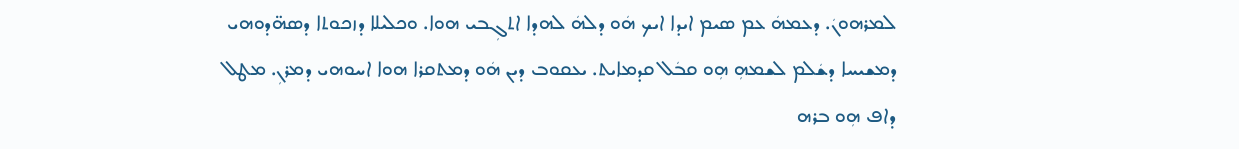ܠܡܪܗܘܢܿ. ܕܥܡܗܿ ܥܡ ܣܝܡ ܐܝܕܐ ܐܝܟ ܗܿܘ ܕܠܗܿ ܠܗܕܐ ܐܬܓܼܒܝ ܗܘܐ. ܘܟܠܝܠܐ ܕܙܟܘܬܐ ܕܣܗ̈ܕܘܗܝ ܕܡܫܝܚܐ ܕܫܿܠܡ ܠܫܡܗܼ ܗܼܘ ܩܒܿܠ ܩܕܡܐܝܬ. ܝܥܩܘܒ ܕܝܢ ܗܿܘ ܕܡܬܩܪܐ ܗܘܐ ܐܚܘܗܝ ܕܡܪܢܼ. ܡܛܠ ܕܐܦ ܗܼܘ ܒܪܗ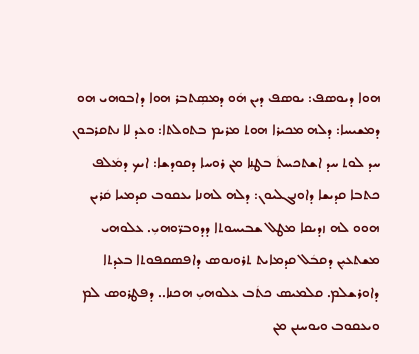ܗܘܐ ܕܝܘܣܦ: ܝܘܣܦ ܕܝܢ ܗܿܘ ܕܡܣܼܬܒܪ ܗܘܐ ܕܐܒܘܗܝ ܗܘ ܕܡܫܝܚܐ: ܕܠܗ ܡܟܝܪܐ ܗܘܬ ܡܪܝܡ ܒܬܘܠܬܐ: ܘܥܕ ܠܐ ܢܬܩܪܒܘܢ ܚܕ ܠܘܬ ܚܕ ܐܫܬܟܚܬܿ ܒܛܢܼܐ ܡܢ ܪܘܚܐ ܕܩܘܕܫܐ: ܐܝܟ ܕܡܿܠܦ ܟܬܒܐ ܩܕܝܫܐ ܕܐܘܢܓܠܝܘܢ: ܕܠܗ ܠܗܢܐ ܝܥܩܘܒ ܩܕܡܝܐ ܩܿܪܝܢ ܗܘܘ ܠܗ ܙܕܝܩܐ ܡܛܠ ܫܒܝܚܘܬܐ ܕܕܘܒܪ̈ܘܗܝܼ. ܥܠܘܗܝ ܡܫܬܥܝܼܢ ܕܩܒܿܠ ܩܕܡܐܝܬ ܬܪܘܢܘܣ ܕܐܦܣܩܦܘܬܐ ܒܥܕܬܐ ܕܐܘܪܫܠܡ. ܩܠܡܝܣ ܟܬܿܒ ܥܠܘܗܝܼ ܗܟܢܐ.. ܕܦܛܪܘܣ ܠܡ ܘܝܥܩܘܒ ܘܝܘܚܢܢ ܡܢ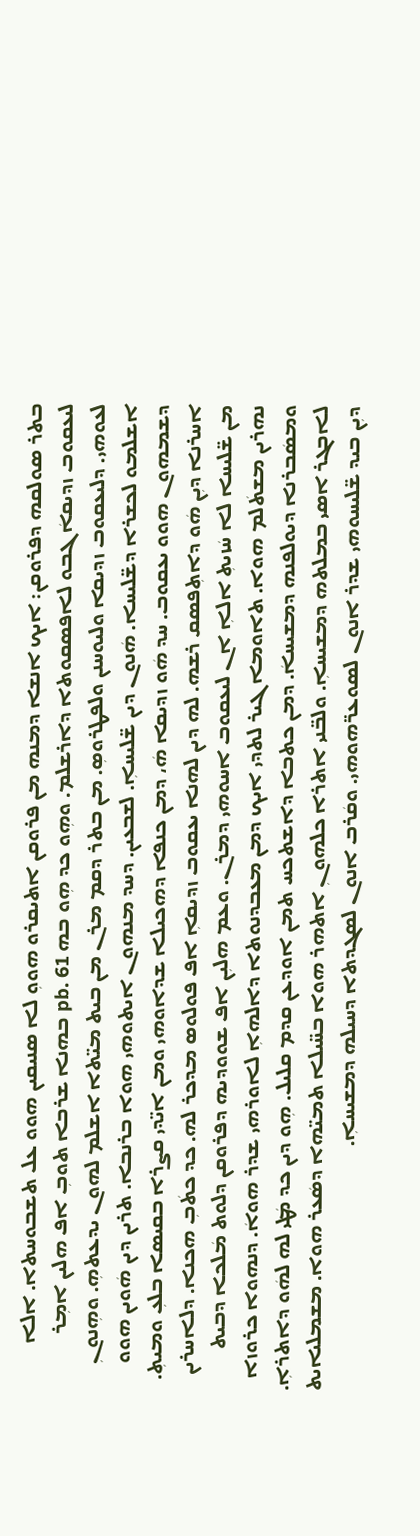ܒܬܪ ܣܘܠܩܗ ܕܦܪܘܩܢ: ܐܝܟ ܐܢܫܐ ܕܡܢܗ ܡܢ ܦܪܘܩܢ ܐܬܝܩܪܘ ܗܘܘܼ ܠܐ ܣܢܝܩܝܢ ܗܘܘ ܥܠ ܬܫܒܘܚܬܐ. ܐܠܐ ܠܝܥܩܘܒ ܙܕܝܩܐܿ ܓܒܘ ܠܐܦܣܩܘܬܐ ܕܐܪܫܠܡ. ܘܗܼܘ ܟܕ ܗܼܘ ܒܗ pb. 61 ܒܗܢܐ ܫܪܒܐ ܬܘܒܼ ܐܦ ܗܠܝܢ ܐܡܼܪ ܠܥܘܗܝ. ܕܠܝܥܩܘܒ ܙܕܝܩܐ ܘܠܝܘܚܢܢ ܘܠܦܛܪܘܣܼ. ܡܢ ܒܬܪ ܕܩܡ ܡܪܢ ܡܢ ܒܝܬ ܡܝ̈ܬܐ ܐܫܠܡ ܠܗܘܢ ܝܕܥܬܗܼ. ܘܗܼܢܘܢܼ ܐܫܠܡܘ ܠܟܫܪܐ ܕܫ̈ܠܝܚܐ. ܗܿܢܘܢ ܕܝܢ ܫ̈ܠܝܚܐܼ. ܠܫܒܥܝܢ. ܕܚܕ ܡܢܗܘܢ ܐܝܬܘܗܝ ܗܘܐ ܒܪܢܒܐ. ܬܪܝܢ ܕܝܢ ܗܿܘܝܢ ܗܘܘ ܕܫܡܗܘܢ ܗܘܘ ܝܥܩܘܒ. ܚܕ ܗܿܘ ܙܕܝܩܐ ܗܿ، ܕܡܢ ܟܢܦܐ ܕܗܟܝܠܐ ܫܕܐܘܗܝ ܘܡܢ ܐܝ̈ܕܝ ܩܨܪܐ ܒܩܝܣܐ ܒܠܥܼ ܘܡܝܬܼ. ܐܚܪܢܐ ܕܝܼܢ ܗܿܘ ܕܐܬܼܦܣܩ ܪܫܗ. ܠܗ ܕܝܢ ܠܗܢܐ ܝܥܩܘܒ ܙܕܝܩܐܼ ܐܦ ܦܘܠܘܣ ܡܕܟܪ ܠܗ. ܟܕ ܟܬܿܒܼ ܗܟܢܐ. ܕܠܐܚܪܝܢ ܡܢ ܫ̈ܠܝܚܐ ܠܐ ܚܿܙܝܬܼ ܐܠܐܼ ܐܢ ܠܝܥܩܘܒ ܐܚܘܗܝ ܕܡܪܢ. ܘܥܡ ܗܠܝܼܢ ܐܦ ܫܘܘܕܝܗ ܕܦܪܘܩܢ ܕܠܘܬ ܡܿܠܟܐ ܕܒܝܬ ܢܗܪܝܢ ܡܫܬܿܠܡ ܗܘܐ. ܬܐܘܡܐ ܓܝܪ ܠܬܕܝ ܐܝܟ ܕܡܢ ܡܥܒܕܢܘܬܐ ܕܐܠܗܐܼ ܠܐܘܪܗܝ ܫܕܪ ܗܘܐܿ. ܕܢܗܘܐ ܟܪܘܙܐ ܘܡܣܿܒܪܢܐ ܕܝܘܠܦܢܗ ܕܡܫܝܚܐܿ. ܕܡܢ ܟܬܒܐ ܕܐܫܬܟܚ ܬܡܢ ܐܘܕܥܢ ܩܕܡ ܩܠܝܠ. ܗܼܘ ܕܝܢ ܟܕ ܡܿܛܝ ܠܗ ܠܗܿܘ ܕܐܬܪܐܼ. ܠܐܒܓܪ ܐܣܝ ܒܡܠܬܗ ܕܡܫܝܚܐܼ. ܘܠܒ̈ܢܝ ܐܬܪܐ ܟܠܗܘܢܼ ܐܬܗܪ ܗܘܐ ܒܚ̈ܝܠܐ ܬܡܝ̈ܗܐ ܕܣܿܥܪ ܗܘܐ. ܡܫܡܠܝܐܝܬ ܕܝܼܢ ܒܝܕ ܫ̈ܠܝܚܘܗܝ ܫܕܪ ܐܢܘܢ ܠܣܘܥܪ̈ܗܘܗܝ. ܘܩܿܪܒ ܐܢܘܢ ܠܣܓܕܬܐ ܕܚܝܠܗ ܕܡܫܝܚܐܼ.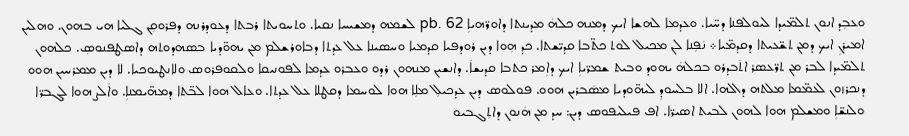ܘܥܒܼܕ ܐܢܘܢ ܬܠܡ̈ܝܕܐ ܠܝܘܠܦܢܐ ܕܚ̈ܝܐ. ܘܥܕܡܐ ܠܗܫܐ ܐܝܟ ܕܡܢܗ ܟܠܗܿ ܡܕܝܢܬܐ ܕܐܘܪ̈ܗܝܐܼ pb. 62 ܠܫܡܗ ܕܡܫܝܚܐ ܢܩܝܐ. ܘܬܚܘܝܬܐ ܪܒܬܐ ܕܥܘܕܪܢܗ ܕܦܪܘܩܼܢ ܓܠܝܐ ܗܝ ܒܗܘܢ. ܘܗܠܝܢ ܐܡܝܪܢܼ ܐܝܟ ܕܡܢ ܬܫ̈ܥܝܬܐ ܕܩܕܡ̈ܝܐ܀ ܢܿܦܼܢܐ ܠܢ ܡܟܝܠ ܠܘܬ ܟܬ̈ܒܐ ܩܕܝ̈ܫܬܐ. ܟܕ ܗܼܘܐ ܕܝܢ ܪܘܕܦܝܐ ܩܕܡܝܐ ܘܚܣܝܢܐ ܥܠ ܥܕܬܐ ܕܒܐܘܪܫܠܡ ܡܢ ܝܗܘ̈ܕܝܐ ܒܣܗܕܘܬܗ ܕܐܣܛܦܢܘܣܼ. ܟܠܗܘܢ ܬܠܡ̈ܝܕܐ ܠܒܪ ܡܢ ܬܪ̈ܥܣܪ ܐܬܿܒܕܪܘ ܒܟܠܗܿ ܝܗܘܕ ܘܒܝܬ ܫܡܪ̈ܝܐܼ ܐܝܟ ܕܐܼܡܪ ܟܬܒܐ ܩܕܝܫܐܿ. ܕܐܢܫܝܢ ܡܢܗܘܢ ܪܕܘ ܘܥܒܪܘ ܥܕܡܐ ܠܦܘܢܝܩܐ ܘܠܩܘܦܪܘܣ ܘܠܐܢܛܝܘܟܝܐ. ܠܐ ܕܝܢ ܡܡܪܚܝܢ ܗܘܘ ܕܢܟܪܙܘܢ ܠܥܡ̈ܡܐ ܡܠܬܗ ܕܐܠܗܐ. ܐܠܐ ܒܠܚܘܕܼ ܠܝܗ̈ܘܕܝܐ ܡܣܿܒܪܝܢ ܗܘܘ. ܦܘܠܘܣ ܕܝܢ ܥܕܟܝܠܼ ܡܠܼܐ ܗܘܐ ܠܘܚܡܐ ܕܩܛܠܐ ܥܠ ܥܕܬܐ. ܘܥܐܠ ܗܘܐ ܠܒ̈ܬܐ ܕܡܗ̈ܝܡܢܐܼ. ܘܐܿܠܨ ܗܘܐ ܠܓܒܪ̈ܐ ܘܠܢܫ̈ܐܼ ܘܡܫܠܡ ܗܘܐ ܠܗܘܢ ܠܒܝܬ ܐܣܝܪ̈ܐ. ܐܦ ܦܝܠܝܦܘܣ ܕܝܢ: ܚܕ ܡܢ ܗܿܢܘܢ ܕܐܬܼܓܒܝܘ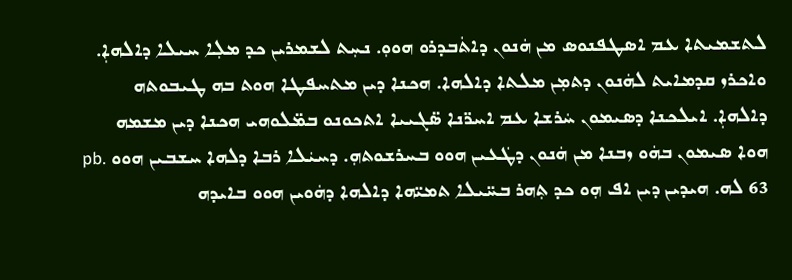ܠܬܫܡܝܬܐ ܥܡ ܐܣܛܦܢܘܣ ܡܢ ܗܿܢܘܢ ܕܐܬܿܒܕܪܘ ܗܘܘܼ. ܢܚܼܬ ܠܫܡܪܝܢ ܟܕ ܡܠܼܐ ܚܝܠܐ ܕܐܠܗܐܼ. ܘܐܟܪܙ ܩܕܡܐܝܬ ܠܗܿܢܘܢ ܕܬܡܼܢ ܡܠܬܐ ܕܐܠܗܐ. ܗܟܢܐ ܕܝܢ ܡܬܚܦܛܐ ܗܘܬ ܒܗ ܛܝܒܘܬܗ ܕܐܠܗܐܼ. ܐܝܠܟܢܐ ܕܣܝܡܘܢ ܚܿܪܫܐ ܥܡ ܐܚܪ̈ܢܐ ܣ̈ܓܝܝܐ ܐܬܟܘܢܘ ܒܡ̈ܠܘܗܝ ܗܟܢܐ ܕܝܢ ܡܫܡܗ ܗܘܐ ܣܝܡܘܢ ܒܗܿܘ ܙܒܢܐ ܡܢ ܗܿܢܘܢ ܕܛܿܥܝܢ ܗܘܘ ܒܚܪܫܘܬܗܼ. ܕܚܝܿܠܐ ܪܒܐ ܕܠܗܐ ܚܫܒܝܢ ܗܘܘ pb. 63 ܠܗ. ܗܝܕܝܢ ܕܝܢ ܐܦ ܗܼܘ ܟܕ ܬܼܗܪ ܒܚ̈ܝܠܐ ܬܡܝ̈ܗܐ ܕܐܠܗܐ ܕܗܿܘܝܢ ܗܘܘ ܒܐܝܕܗ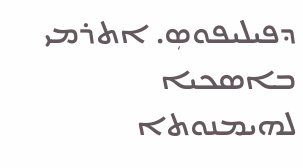ܕܦܝܠܝܦܘܣܼ. ܐܬܪܡܝ ܒܐܣܟܝܐ ܠܗܝܡܢܘܬܐ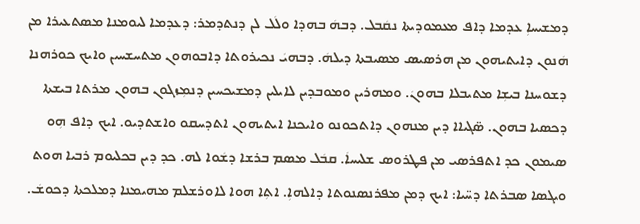ܕܡܫܝܚܐܼ ܥܕܡܐ ܕܐܦ ܡܥܡܘܕܝܬܐ ܢܩܿܒܠ. ܕܒܗܿ ܒܗܕܐ ܘܠܿܠ ܠܢ ܕܢܬܕܡܪ: ܕܥܕܡܐ ܠܝܘܡܢܐ ܡܣܬܥܝܪܐ ܡܢ ܗܿܢܘܢ ܕܐܝܬܝܗܘܢ ܡܢ ܗܪܣܝܣ ܡܣܝܒܬܐ ܕܝܠܗܿ. ܕܒܗܝܿ ܢܟܝܪܘܬܐ ܕܐܒܘܗܘܢ ܡܬܚܫܚܝܢ ܘܐܝܟ ܟܘܪܗܢܐ ܕܫܘܚܢܐ ܒܝܫܼܐ ܡܬܝܒܠܐ ܒܗܘܢܿ. ܘܡܗܪܝܢ ܘܡܘܒܕܝܢ ܠܐܝܠܝܢ ܕܡܫܝܟܚܝܢ ܕܢܡܼܙܓܘܢ ܒܗܘܢ ܡܪܬܐ ܒܝܫܬܐ ܕܟܣܝܐ ܒܗܘܢ. ܣ̈ܓܝܐܐ ܕܝܢ ܡܢܗܘܢ ܕܐܬܟܘܢܘ ܘܐܝܟܢܐ ܐܝܬܝܗܘܢ ܐܬܕܚܩܘ ܘܐܫܬܕܝܘ. ܐܝܟ ܕܐܦ ܗܼܘ ܣܝܡܘܢ ܟܕ ܐܬܦܪܣܝ ܡܢ ܦܛܪܘܣ ܫܠܝܚܐܿ. ܩܒܿܠ ܡܣܡ ܒܪܫܐ ܕܫܿܘܐ ܠܗ. ܟܕ ܕܝܢ ܒܟܠܝܘܡ ܪܒܝܐ ܗܘܬ ܘܝܓܣܐ ܣܒܪܬܐ ܕܚ̈ܝܐ: ܐܝܟ ܕܡܢ ܡܦܪܢܣܢܘܬܐ ܕܐܠܗܐܼ. ܐܬܼܐ ܗܘܐ ܠܐܘܪܫܠܡ ܡܗܝܡܢܐ ܕܡܠܟܬܐ ܕܟܘܫܿ.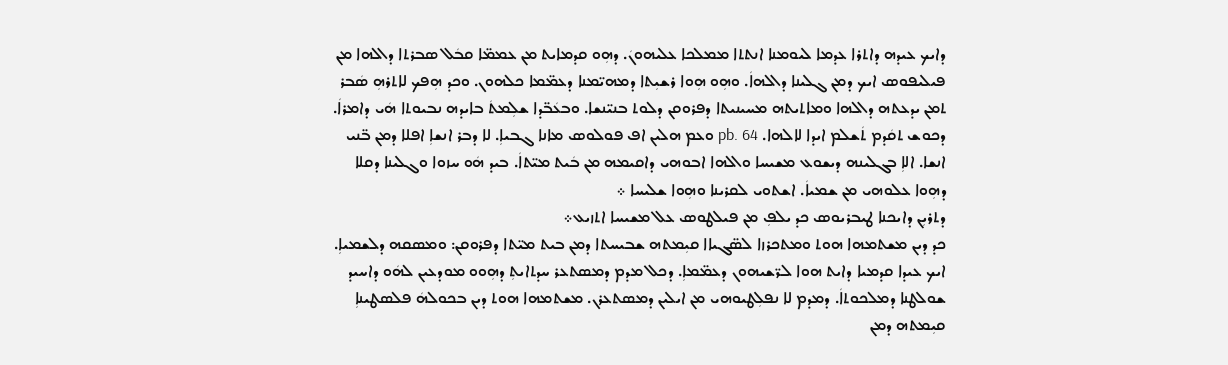ܕܐܝܟ ܥܝܕܗ ܕܐܬܪܐ ܥܕܡܐ ܠܝܘܡܢܐ ܐܢܬܬܐ ܡܡܠܟܐ ܥܠܝܗܘܢܿ. ܕܗܼܘ ܩܕܡܐܝܬ ܡܢ ܥܡܡ̈ܐ ܩܒܿܠ ܣܒܪܬܐ ܕܐܠܗܐ ܡܢ ܦܝܠܝܦܘܣ ܐܝܟ ܕܡܢ ܓܠܝܢܐ ܕܐܠܗܐܿ. ܘܗܼܘ ܗܼܘܐ ܪܫܝܼܬܐ ܕܡܗܝ̈ܡܢܐ ܕܥܡ̈ܡܐ ܟܠܗܘܢ. ܘܟܕ ܗܼܦܟ ܠܐܬܪܗܼ ܣܿܒܪ ܬܡܢ ܝܕܥܬܗ ܕܐܠܗܐ ܘܡܐܬܝܬܗ ܡܚܝܢܝܬܐ ܕܦܪܘܩܢ ܕܠܘܬ ܒܢܝ̈ܢܫܐ. ܘܒܥܿܒ̈ܕܐ ܫܠܼܡܬܿ ܒܐܝܕܗ ܢܒܝܘܬܐ ܗܿܝ ܕܐܡܪܐܿ. ܕܟܘܫ ܬܩܿܕܡ ܬܿܫܠܡ ܐܝܕܐ ܠܐܠܗܐ. pb. 64 ܘܥܡ ܗܠܝܢ ܐܦ ܦܘܠܘܣ ܡܐܢܐ ܓܒܝܐܼ. ܠܐ ܕܒܪ ܐܢܫܐܼ ܐܦܠܐ ܕܡܢ ܒ̈ܢܝ ܐܢܫܐ. ܐܠܐܼ ܒܓܠܝܢܗ ܕܝܫܘܥ ܡܫܝܚܐ ܘܐܠܗܐ ܐܒܘܗܝ ܕܐܩܝܡܗ ܡܢ ܒܿܝܬ ܡܝ̈ܬܐܿ. ܒܝܕ ܗܿܘ ܚܙܘܐ ܘܓܠܝܢܐ ܕܩܠܐ ܕܗܼܘܐ ܥܠܘܗܝ ܡܢ ܫܡܝܐܿ. ܐܫܬܘܝ ܠܩܪܝܢܐ ܘܗܼܘܐ ܫܠܝܚܐ ܀
ܕܬܪܝܼܢ ܕܐܝܟܢܐ ܛܝܒܪܝܘܣ ܟܕ ܝܠܦܼ ܡܢ ܦܝܠܛܘܣ ܥܠ ܡܫܝܚܐ ܐܬܙܝܥ܀
ܟܕ ܕܝܢ ܡܫܬܡܗܐ ܗܘܬ ܘܡܬܟܪܙܐ ܠܣ̈ܓܝܐܐ ܩܝܼܡܬܗ ܫܒܝܚܬܐ ܕܡܢ ܒܝܬ ܡܝ̈ܬܐ ܕܦܪܘܩܢ: ܘܡܣܩܗ ܕܠܫܡܝܐܼ. ܐܝܟ ܥܝܕܐ ܩܕܡܝܐ ܕܐܝܬ ܗܘܐ ܠܪ̈ܫܝܗܘܢ ܕܥܡ̈ܡܐܼ. ܕܟܠ ܡܕܡ ܕܡܣܬܥܪ ܚܕܬܐܝܬܼ ܕܗܼܘܘ ܡܘܕܥܝܢ ܠܗܿܘ ܕܐܚܝܕ ܫܘܠܛܢܐ ܕܡܠܟܘܬܐܿ. ܕܡܕܡ ܠܐ ܢܦܠܼܛܝܘܗܝ ܡܢ ܐܝܠܝܢ ܕܡܣܬܥܪܢ. ܡܫܬܡܗܐ ܗܘܬ ܕܝܢ ܒܟܘܠܗܿ ܦܠܣܛܝܢܐܼ ܩܝܼܡܬܗ ܕܡܢ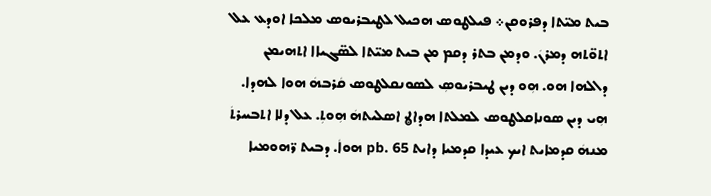ܒܝܬ ܡܝ̈ܬܐ ܕܦܪܘܩܢ܀ ܦܝܠܛܘܣ ܗܟܝܠ ܠܛܝܒܪܝܘܣ ܡܠܟܐ ܐܘܕܥ ܥܠ ܐܬܘ̈ܬܗ ܕܡܪܢܿ. ܘܕܡܢ ܒܬܪ ܕܩܡ ܡܢ ܒܝܬ ܡܝ̈ܬܐ ܠܣ̈ܓܝܐܐ ܐܬܗܝܡܢ ܕܐܠܗܐ ܗܘ. ܗܼܘ ܕܝܢ ܛܝܒܪܝܘܣܼ ܠܣܘܢܩܠܛܘܣ ܩܿܪܒܗܿ ܗܘܐ ܠܗܕܐ. ܗܼܝ ܕܝܢ ܣܘܢܐܩܠܛܘܣ ܠܡܠܬܐ ܗܕܐܜ ܐܣܠܝܬܗܿ ܗܼܘܬܼ. ܥܠ ܕܠܐ ܐܬܒܚܪܬܿ ܡܢܗܿ ܩܕܡܐܝܬ ܐܝܟ ܥܝܕܐ ܩܕܡܝܐ ܕܐܝܬ pb. 65 ܗܘܐܿ. ܕܒܝܬ ܪ̈ܗܘܡܝܐ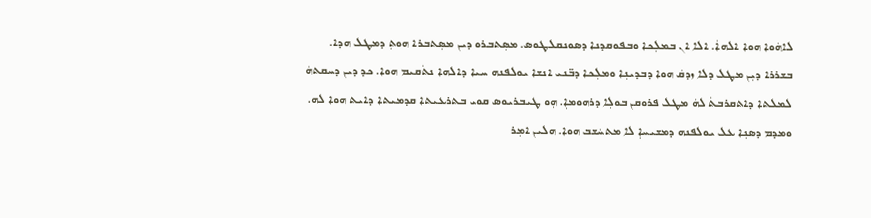ܠܐܗܿܘܐ ܗܘܐ ܐܠܗܐܿ. ܐܠܐ ܐܢ ܒܡܠܼܟܐ ܘܒܦܘܩܕܢܐ ܕܣܘܢܩܠܛܘܣ. ܡܣܼܬܒܪܘ ܕܝܢ ܡܣܼܬܒܪܐ ܗܘܬܼ ܕܡܛܠ ܗܕܐ. ܒܫܪܪܐ ܕܝܼܢ ܡܛܠ ܕܠܐ ܙܕܩܿ ܗܘܐ ܕܒܕܝܢܼܐ ܘܡܠܼܟܐ ܕܒ̈ܢܝ ܐܢܫܐ ܝܘܠܦܢܗ ܚܝܐ ܕܐܠܗܐ ܢܬܿܩܝܡ ܗܘܐ. ܟܕ ܕܝܢ ܕܚܩܬܗܿ ܠܡܠܬܐ ܕܐܬܩܪܒܬܿ ܠܗܿ ܡܛܠ ܦܪܘܩܢ ܒܘܠܼܐ ܕܪܗܘܡܐܼ. ܗܼܘ ܛܝܒܪܝܘܣ ܩܘܝ ܒܬܪܥܝܬܐ ܩܕܡܝܬܐ ܕܐܝܬ ܗܘܐ ܠܗ. ܘܡܕܡ ܕܣܢܼܐ ܥܠ ܝܘܠܦܢܗ ܕܡܫܝܚܐܼ ܠܐ ܡܬܚܿܫܒ ܗܘܐ. ܗܠܝܢ ܐܡܼܪ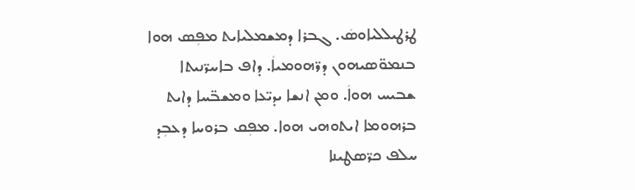ܛܪܛܝܠܠܝܐܘܣܿ. ܓܒܪܐ ܕܡܫܡܠܝܐܝܬ ܡܦܼܣ ܗܘܐ ܒܢܡܘ̈ܣܝܗܘܢ ܕܪ̈ܗܘܡܝܐܿ. ܕܐܦ ܒܐܚܪ̈ܢܝܬܐ ܫܒܝܚ ܗܘܐܿ. ܘܡܢ ܐܢܫܐ ܝܕܝ̈ܥܐ ܘܡܫܒ̈ܚܐ ܕܐܝܬ ܒܪܗܘܡܐ ܐܝܬܘܗܝ ܗܘܐ. ܡܦܼܩ ܒܪܘܚܐ ܕܥܒܼܕ ܚܠܦ ܟܪ̈ܣܛܝܢܐ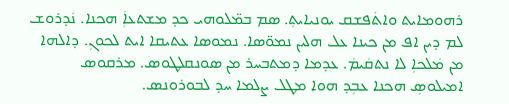ܪܗܘܡܐܝܬ ܘܐܬܿܦܫܩ ܝܘܢܝܐܝܬܼ. ܣܡ ܒܡ̈ܠܘܗܝ ܟܕ ܡܫܬܥܐܼܿ ܗܟܢܐ. ܢܿܕܪܘܫ ܠܡ ܕܝܢ ܐܦ ܡܢ ܟܝܢܐ ܥܠ ܗܠܝܢ ܢܡܘ̈ܣܐ. ܢܡܘܣܐ ܥܬܝܩܐ ܐܝܬ ܠܟܘܢܼ. ܕܐܠܗܐ ܡܢ ܡܿܠܟܐܼ ܠܐ ܢܬܩܿܝܡܿ. ܥܕܡܐ ܕܡܬܒܚܪ ܡܢ ܣܘܢܩܠܛܘܣ. ܡܪܩܘܣ ܐܡܝܠܘܣܼ ܗܟܢܐ ܥܒܼܕ ܗܘܐ ܡܛܠ ܨܠܡܐ ܚܕ ܠܒܘܪܘܢܣ.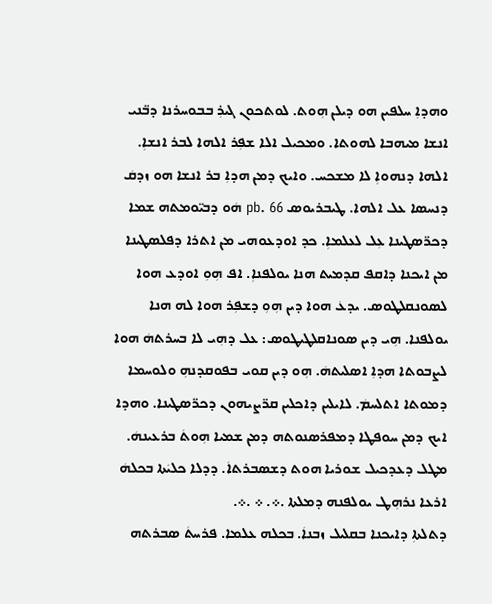ܘܗܕܐܼ ܚܠܦܝܢ ܗܘ ܕܝܠܢ ܗܼܘܬ. ܠܘܬܟܘܢ ܓܝܪܼ ܒܒܘܚܪܢܐ ܕܒ̈ܢܝ ܐܢܫܐ ܡܝܗܒܐ ܠܗܘܬܐ. ܘܡܟܝܠ ܐܠܐ ܫܦܼܪ ܐܠܗܐ ܠܒܪ ܐܢܫܐܼ. ܐܠܗܐ ܕܢܗܘܐܼ ܠܐ ܡܫܟܚ. ܘܐܝܟ ܕܡܢ ܗܕܐܼ ܒܪ ܐܢܫܐ ܗܘ ܙܕܩܿ ܕܢܚܣܐ ܥܠ ܐܠܗܐ. ܛܝܒܪܝܘܣ pb. 66 ܗܿܘ ܕܒܝ̈ܘܡܬܗ ܫܡܐ ܕܟܪ̈ܣܛܝܢܐ ܥܼܠ ܠܥܠܡܐܼ. ܟܕ ܐܘܕܥܘܗܝ ܡܢ ܐܬܪܐ ܕܦܠܣܛܝܢܐ ܡܢ ܐܝܟܢܐ ܕܐܩܦ ܩܕܡܝܬ ܗܢܐ ܝܘܠܦܢܐܼ. ܐܦ ܗܼܘܼ ܐܘܕܥ ܗܘܐ ܠܣܘܢܩܠܛܘܣ. ܝܕܥܿ ܗܘܐ ܕܝܢ ܗܼܘܼ ܕܫܦܼܪ ܗܘܐ ܠܗ ܗܢܐ ܝܘܠܦܢܐ. ܗܼܝ ܕܝܢ ܣܘܢܐܩܠܛܝܛܘܣ: ܥܠ ܕܗܼܝ ܠܐ ܒܚܪܬܗܿ ܗܘܐ ܠܨܒܘܬܐ ܗܕܐܼ ܐܣܠܝܬܗܿ. ܗܼܘ ܕܝܢ ܩܘܝ ܒܦܘܩܕܢܗܼ ܘܠܘܚܡܐ ܕܡܘܬܐ ܐܬܠܚܡܿ. ܠܐܝܠܝܢ ܕܐܟܠܝܢ ܩܪ̈ܨܝܗܘܢ ܕܟܪ̈ܣܛܝܢܐ. ܘܗܕܐ ܐܝܟ ܕܡܢ ܚܘܦܛܐ ܕܡܦܪܣܢܘܬܗ ܕܡܢ ܫܡܝܐ ܗܼܘܬܿ ܒܪܥܝܢܗܿ. ܡܛܠ ܕܥܕܟܝܠ ܫܘܪܝܐ ܗܘܬ ܕܫܣܒܪܬܐܿ. ܕܕܠܐ ܟܠܝܿܬܐ ܒܟܠܗܿ ܐܪܥܐ ܢܪܗܼܛ ܝܘܠܦܢܗ ܕܡܠܬܐ .܀. ܀ .܀.
ܕܬܠܬܐܼ ܕܐܝܟܢܐ ܒܩܠܝܠ ܙܒܢܐܿ. ܒܟܠܗ ܥܠܡܐ. ܦܪܚܬܿ ܣܒܪܬܗ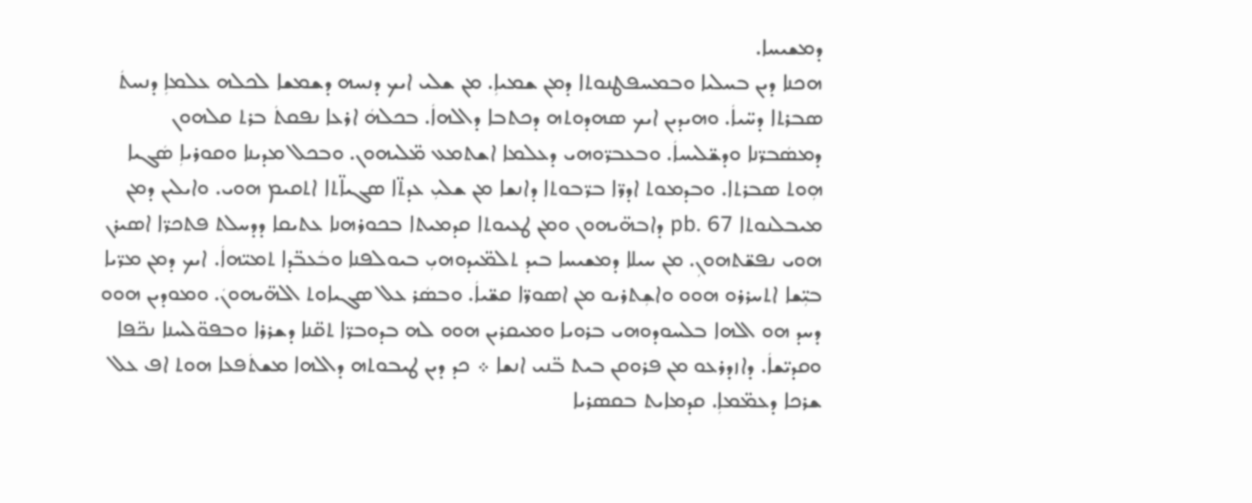ܕܡܫܝܚܐ.
ܗܟܢܐ ܕܝܢ ܒܚܠܝܐ ܘܒܡܚܦܛܢܘܬܐ ܕܡܢ ܫܡܝܐܼ. ܡܢ ܫܠܝ ܐܝܟ ܕܢܚܗ ܕܫܡܫܐ ܠܟܠܗ ܥܠܡܐܼ ܕܢܚܬܿ ܣܒܪܬܐ ܕܚ̈ܝܐܿ. ܘܗܝܕܝܢ ܐܝܟ ܣܗܕܘܬܗ ܕܟܬܒܐ ܕܐܠܗܐܿ. ܒܟܠܗܿ ܐܪܥܐ ܢܦܩܬܿ ܒܪܬ ܩܠܗܘܢ ܕܡܣܿܒܪ̈ܢܐ ܘܕܫ̈ܠܝܚܐܿ. ܘܒܥܒܪ̈ܘܗܝ ܕܥܠܡܐ ܐܫܬܡܥ ܡ̈ܠܝܗܘܢ. ܘܒܟܠ ܡܕܝܢܐ ܘܩܘܪܝܐܼ ܣܿܓܝܐ ܗܼܘܬ ܣܒܪܬܐ. ܘܒܕܡܘܬ ܐܕܪ̈ܐ ܒܪ̈ܒܘܬܐ ܕܐܢܫܐ ܡܢ ܫܠܝܼ ܥܕܬ̈ܐ ܣܓܝܐ̈ܬܐ ܐܬܩܝܡ ܗܘܝ. ܘܐܝܠܝܢ ܕܡܢ ܡܝܒܠܢܘܬܐ pb. 67 ܕܐܒܗ̈ܝܗܘܢ ܘܡܢ ܛܥܝܘܬܐ ܩܕܡܝܬܐ ܒܟܘܪܗܢܐ ܥܬܝܩܐ ܕܕܚܠܬ ܦܬܟܪ̈ܐ ܐܣܝܪܢ ܗܘܝ ܢܦܫ̈ܬܗܘܢܼ. ܡܢ ܚܝܠܐ ܕܡܫܝܚܐ ܒܝܕ ܬܠܡ̈ܝܕܘܗܝܼ ܒܝܘܠܦܢܐ ܘܒܿܥܒ̈ܕܐ ܬܡܝ̈ܗܐܿ. ܐܝܟ ܕܡܢ ܡܪ̈ܝܐ ܒܝܼ̈ܫܐ ܐܬܚܪܪܘ ܗܘܘ ܘܐܫܼܬܪܝܘ ܡܢ ܐܣܘܪ̈ܐ ܩܫ̈ܝܐܿ. ܘܒܣܿܪ ܥܠ ܣܓܝܐܘܬ ܐܠܗ̈ܝܗܘܢܿ. ܘܡܘܕܝܢ ܗܘܘ ܕܚܕ ܗܘ ܐܠܗܐ ܒܠܚܘܕܘܗܝ ܒܪܘܝܐ ܘܡܝܩܪܝܢ ܗܘܘ ܠܗ ܒܕܘܒܪ̈ܐ ܬܩ̈ܢܐ ܕܫܪܪܐ ܘܒܦܘ̈ܠܚܢܐ ܢܟ̈ܦܐ ܘܩܕܝ̈ܫܐܿ. ܕܐܙܕܪܥܘ ܡܢ ܦܪܘܩܢ ܒܝܬ ܒ̈ܢܝ ܐܢܫܐ ܀ ܟܕ ܕܝܢ ܛܝܒܘܬܗ ܕܐܠܗܐ ܡܫܬܿܦܥܐ ܗܘܬ ܐܦ ܥܠ ܫܪܟܐ ܕܥܡ̈ܡܐܼ. ܩܕܡܐܝܬ ܒܩܣܪܝܐ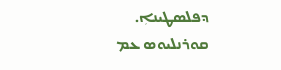ܕܦܠܣܛܝܢܐܼ. ܩܘܪܢܠܝܘܣ ܥܡ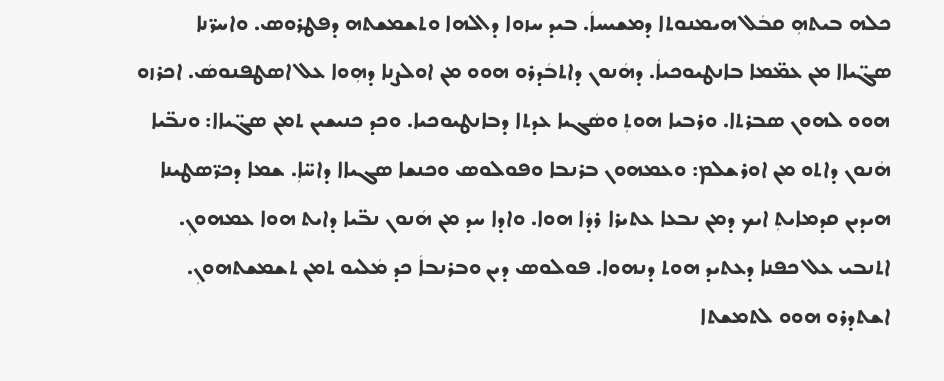ܟܠܗ ܒܝܬܗܼ ܩܒܿܠ ܗܝܡܢܘܬܐ ܕܡܫܝܚܐܿ. ܒܝܕ ܚܙܘܐ ܕܐܠܗܐ ܘܬܫܡܫܬܗ ܕܦܛܪܘܣ. ܘܐܚܪ̈ܢܐ ܣܓ̈ܝܐܐ ܡܢ ܥܡ̈ܡܐ ܒܐܢܛܝܘܟܝܐܿ. ܕܗܿܢܘܢ ܕܐܬܒܿܕܪܘ ܗܘܘ ܡܢ ܐܘܠܨܢܐ ܕܗܼܘܐ ܥܠ ܐܣܛܦܢܘܣܿ. ܐܟܪܙܘ ܗܘܘ ܠܗܘܢ ܣܒܪܬܐ. ܘܪܒܝܐ ܗܘܬܼ ܘܣܿܓܝܐ ܥܕܬܐ ܕܒܐܢܛܝܘܟܝܐ. ܘܟܕ ܟܢܝܫܝܢ ܬܡܢ ܣܓ̈ܝܐܐ: ܘܢܒ̈ܝܐ ܗܿܢܘܢ ܕܐܬܘ ܡܢ ܐܘܪܫܠܡ: ܘܥܡܗܘܢ ܒܪܢܒܐ ܘܦܘܠܘܣ ܘܟܢܫܐ ܣܓܝܐܐ ܕܐܚ̈ܐܼ. ܫܡܐ ܕܟܪ̈ܣܛܝܢܐ ܗܝܕܝܢ ܩܕܡܐܝܬܼ ܐܝܟ ܕܡܢ ܢܒܥܐ ܥܬܝܪܐ ܪܕܿܐ ܗܘܐ. ܘܐܕܐ ܚܕ ܡܢ ܗܿܢܘܢ ܢܒ̈ܝܐ ܕܐܝܬ ܗܘܐ ܥܡܗܘܢܼ. ܐܬܢܒܝ ܥܠ ܟܦܢܐ ܕܥܬܝܕ ܗܘܬ ܕܢܗܘܐ. ܦܘܠܘܣ ܕܝܢ ܘܒܪܢܒܐܿ ܟܕ ܡܿܠܝܘ ܬܡܢ ܬܫܡܫܬܗܘܢܼ. ܐܫܬܕܪܘ ܗܘܘ ܠܬܡܫܬܐ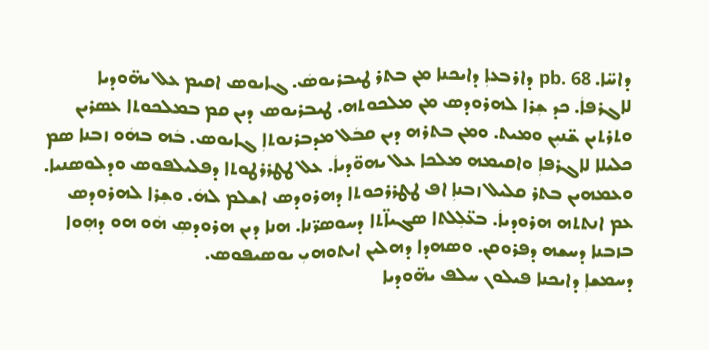ܕܐܚ̈ܐ. pb. 68 ܕܐܪܒܥܐܼ ܕܐܝܟܢܐ ܡܢ ܒܬܪ ܛܝܒܪܝܘܣܿ. ܓܐܝܘܣ ܐܩܝܡ ܥܠ ܝܗ̈ܘܕܝܐ ܠܐܓܪܦܐܿ. ܟܕ ܫܼܪܐ ܠܗܪܘܕܣ ܡܢ ܡܠܟܘܬܗ. ܛܝܒܪܝܘܣ ܕܝܢ ܩܡ ܒܡܠܟܘܬܐ ܥܣܪܝܢ ܘܬܪܬܝܢ ܫ̈ܢܝܼܢ ܘܡܝܬ. ܘܡܢ ܒܬܪܗ ܕܝܢ ܩܒܿܠ ܡܕܒܪܢܘܬܐܼ ܓܐܝܘܣ. ܒܿܗ ܒܗܿܘ ܙܒܢܐ ܣܡ ܟܠܝܠܐ ܠܐܓܪܦܐܼ ܘܐܩܝܡܗ ܡܠܟܐ ܥܠ ܝܗܘ̈ܕܝܐܿ. ܥܠ ܛܛܪܪܛܘܬܐ ܕܦܠܝܠܦܘܣ ܘܕܠܘܣܢܝܐ. ܘܥܡܗܝܢ ܒܬܪ ܩܠܝܠ ܙܒܢܐܼ ܐܦ ܛܛܪܪܟܘܬܐ ܕܗܪܘܕܣ ܐܫܠܡ ܠܗܿ. ܘܫܼܪܐ ܠܗܪܘܕܣ ܥܡ ܐܢܬܬܗ ܗܪܘܕܝܐܿ. ܒܥ̈ܠܼܠܬܐ ܣܓܝܐ̈ܬܐ ܕܚܘܣܪ̈ܢܐ. ܗܢܐ ܕܝܢ ܗܪܘܕܣܼ ܗܿܘ ܗܘ ܕܗܼܘܐ ܒܙܒܢܐ ܕܚܫܗ ܕܦܪܘܩܢ. ܘܣܗܕܐ ܕܗܠܝܢ ܐܝܬܘܗܝܼ ܝܘܣܝܦܘܣ.
ܕܚܡܫܐܼ ܕܐܝܟܢܐ ܦܝܠܘܢ ܚܠܦ ܝܗ̈ܘܕܝܐ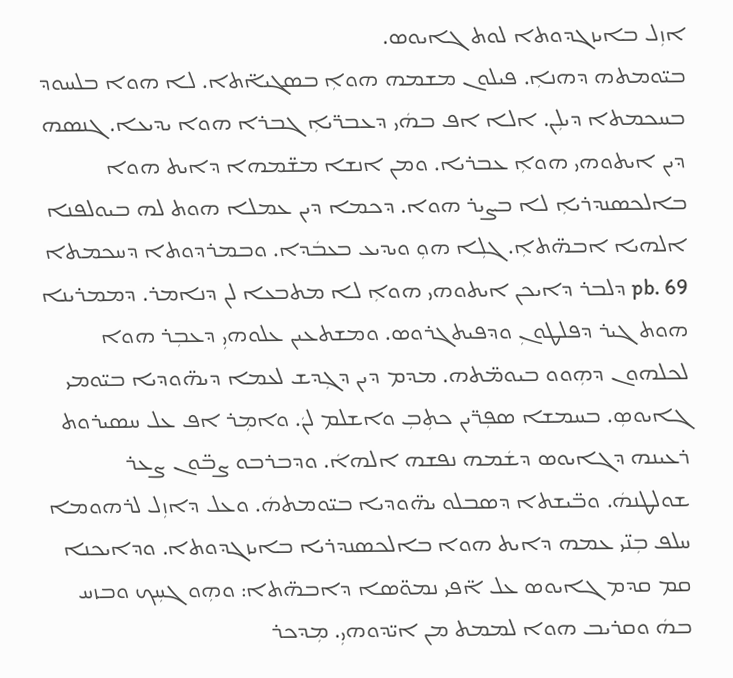ܐܙܼܠ ܒܐܝܙܓܕܘܬܐ ܠܘܬ ܓܐܝܘܣ.
ܒܝ̈ܘܡܬܗ ܕܗܢܐܼ. ܦܝܠܘܢ ܡܫܡܗ ܗܘܐܼ ܒܣܓܝܐ̈ܬܐ. ܠܐ ܗܘܐ ܒܠܚܘܕ ܒܚܟܡܬܐ ܕܝܠܼܢ. ܐܠܐ ܐܦ ܒܗܿܝ ܕܥܒܪ̈ܝܐܼ ܓܒܪܐ ܗܘܐ ܝܕܝܥܐ. ܓܢܣܗ ܕܝܢ ܐܝܬܘܗܝ ܗܘܐܼ ܥܒܪܝܐ. ܘܡܢ ܐܢܫܐ ܡܫ̈ܡܗܐ ܕܐܝܬ ܗܘܐ ܒܐܠܟܣܢܕܪܝܐܼ ܠܐ ܒܨܝܪ ܗܘܐ. ܕܟܡܐ ܕܝܢ ܥܡܠܐ ܗܘܬ ܠܗ ܒܝܘܠܦܢܐ ܐܠܗܝܐ ܐܒܗ̈ܬܐܼ. ܓܠܼܐ ܗܘܼ ܘܝܕܝܥ ܒܥܒܿܕܐ. ܘܒܡܪܕܘܬܐ ܕܚܟܡܬܐ pb. 69 ܕܠܒܪ ܕܐܝܟܢ ܐܝܬܘܗܝ ܗܘܐܼ ܠܐ ܡܬܒܥܐ ܠܢ ܕܢܐܡܪ. ܕܡܡܪܝܢܐ ܗܘܬ ܓܝܪ ܕܦܠܛܘܢܼ ܘܕܦܝܬܓܪܘܣ. ܘܡܫܬܥܝܢ ܥܠܘܗܝܼ ܕܥܒܼܪ ܗܘܐ ܠܟܠܗܘܢ ܕܗܼܘܘ ܒܝܘܡ̈ܬܗ. ܡܕܡ ܕܝܢ ܕܓܼܕܫ ܠܥܡܐ ܕܝܗ̈ܘܕܝܐ ܒܝ̈ܘܡܝ ܓܐܝܘܣܼ. ܒܚܡܫܐ ܣܦܼܪ̈ܝܢ ܟܬܼܒܼ ܘܐܫܠܡ ܠܢܿ. ܘܐܡܼܪ ܐܦ ܥܠ ܚܣܝܪܘܬ ܪܥܝܢܗ ܕܓܐܝܘܣ ܕܫܿܡܗ ܢܦܫܗ ܐܠܗܐܿ. ܘܕܒܪܒܘ ܨܒ̈ܘܢ ܨܥܪ ܫܘܠܛܢܗܿ. ܘܒ̈ܝܫܬܐ ܕܣܒܠܘ ܝܗ̈ܘܕܝܐ ܒܝ̈ܘܡܬܗܿ. ܘܥܠ ܕܐܙܼܠ ܠܪܗܘܡܐ ܚܠܦ ܒܼܢ̈ܝ ܥܡܗ ܕܐܝܬ ܗܘܐ ܒܐܠܟܣܢܕܪܝܐ ܒܐܝܙܓܕܘܬܐ. ܘܕܐܝܟܢܐ ܩܡ ܩܕܡ ܓܐܝܘܣ ܥܠ ܐ̈ܦܝ ܢܡܘ̈ܣܐ ܕܐܒܗ̈ܬܐ: ܘܗܼܘ ܓܚܼܟ ܘܒܙܚ ܒܗܿ ܘܩܪܝܒ ܗܘܐ ܠܡܡܬ ܡܢ ܐܝ̈ܕܘܗܝܼ. ܡܼܕܟܪ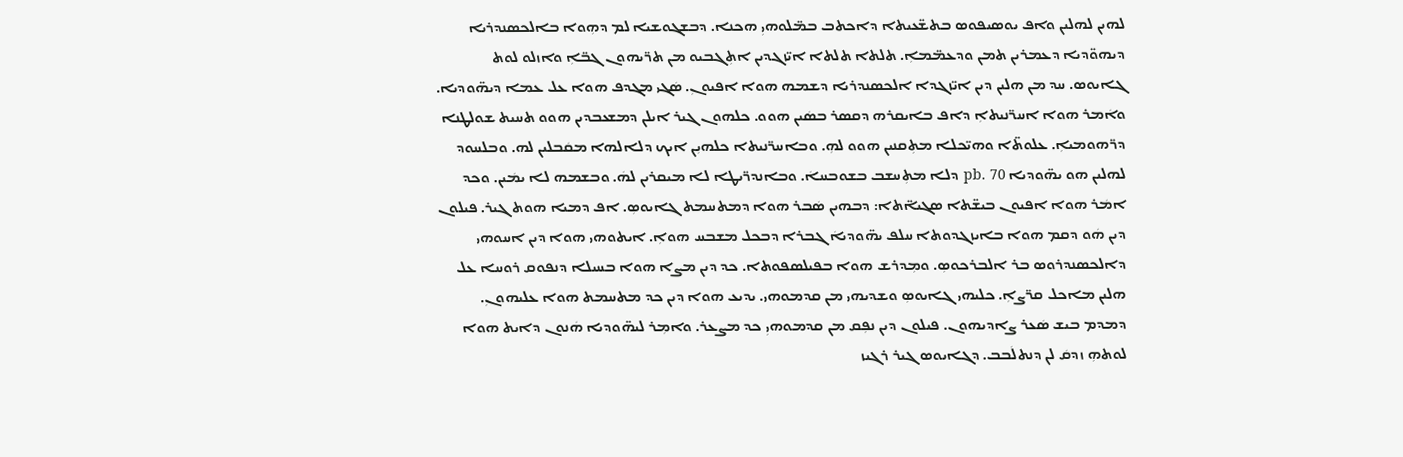ܠܗܝܢ ܠܗܠܝܢ ܘܐܦ ܝܘܣܝܦܘܣ ܒܬܫ̈ܥܝܬܐ ܕܐܟܬܒ ܒܡ̈ܠܘܗܝܼ ܗܟܢܐ. ܕܒܫܓܘܫܝܐ ܠܡ ܕܗܼܘܐ ܒܐܠܟܣܢܕܪܝܐ ܕܝܗܘ̈ܕܝܐ ܕܥܡܪܝܢ ܬܡܢ ܘܕܥܡ̈ܡܐܼ. ܬܠܬܐ ܬܠܬܐ ܐܝ̈ܙܓܕܝܢ ܐܬܼܓܒܝܘ ܡܢ ܬܪ̈ܝܗܘܢ ܓܒ̈ܐܼ ܘܐܙܠܘ ܠܘܬ ܓܐܝܘܣ. ܚܕ ܡܢ ܗܠܝܢ ܕܝܢ ܐܝ̈ܙܓܕܐ ܐܠܟܣܢܕܪܝܐ ܕܫܡܗ ܗܘܐ ܐܦܝܘܢܼ. ܣܿܓܝ ܡܓܕܦ ܗܘܐ ܥܠ ܥܡܐ ܕܝܗ̈ܘܕܝܐ. ܘܐܿܡܪ ܗܘܐ ܐܚܪ̈ܢܝܬܐܼ ܕܐܦ ܒܐܝܩܪܗ ܕܩܣܪ ܒܣܿܝܢ ܗܘܘ. ܟܠܗܘܢ ܓܝܪ ܐܝܠܢ ܕܡܫܥܒܕܝܢ ܗܘܘ ܬܚܝܬ ܫܘܠܛܢܐ ܕܪ̈ܗܘܡܝܐܼ. ܥܠܘܬ̈ܐ ܘܗܝ̈ܟܠܐ ܡܬܼܩܢܝܢ ܗܘܘ ܠܗܼ. ܘܒܐܚܪ̈ܢܝܬܐ ܟܠܗܝܼܢ ܐܝܟ ܕܠܐܠܗܐ ܡܩܿܒܠܝܢ ܠܗ. ܘܒܠܚܘܕ ܠܗܠܝܢ ܗܘ ܝܗ̈ܘܕܝܐ pb. 70 ܕܠܐ ܡܬܼܚܫܒ ܒܫܘܒܚܐܿ. ܘܒܐܢܕܪ̈ܝܛܐ ܠܐ ܡܝܩܪܝܢ ܠܗܿ. ܘܒܫܡܗ ܠܐ ܝܡܿܝܢ. ܘܟܕ ܐܡܿܪ ܗܘܐ ܐܦܝܘܢ ܒܝܫ̈ܬܐ ܣܓܝܐ̈ܬܐ: ܕܒܗܝܢ ܣܿܒܪ ܗܘܐ ܕܡܬܚܡܬ ܓܐܝܘܣܼ. ܐܦ ܕܡܝܐ ܗܘܬ ܓܝܪ. ܦܝܠܘܢ ܕܝܢ ܗܿܘ ܕܩܡ ܗܘܐ ܒܐܝܙܓܕܘܬܐ ܚܠܦ ܝܗ̈ܘܕܝܐܿ ܓܒܪܐ ܕܒܟܠ ܡܫܒܚ ܗܘܐܼ. ܐܝܬܘܗܝ ܗܘܐ ܕܝܢ ܐܚܘܗܝ ܕܐܠܟܣܢܕܪܘܣ ܒܪ ܐܠܒܪܟܘܣܼ. ܘܡܼܕܪܫ ܗܘܐ ܒܦܝܠܣܦܘܬܐ. ܟܕ ܕܝܢ ܡܨܐ ܗܘܐ ܒܚܝܠܐ ܕܢܦܘܩ ܪܘܚܐ ܥܠ ܗܠܝܢ ܡܐܟܠ ܩܪ̈ܨܐܼ. ܟܠܝܗܝ ܓܐܝܘܣܼ ܘܫܕܝܗܝ ܡܢ ܩܕܡܘܗܝ. ܝܕܝܥ ܗܘܐ ܕܝܢ ܟܕ ܡܬܚܡܬ ܗܘܐ ܥܠܝܗܘܢܼ. ܕܡܕܡ ܒܝܫ ܣܿܥܪ ܨܐܕܝܗܘܢ. ܦܝܠܘܢ ܕܝܢ ܢܦܼܩ ܡܢ ܩܕܡܘܗܝܼ ܟܕ ܡܨܥܪ. ܘܐܡܼܪ ܠܝܗ̈ܘܕܝܐ ܗܿܢܘܢ ܕܐܝܬ ܗܘܐ ܠܘܬܗܼ ܙܕܩܿ ܠܢ ܕܢܬܠܿܒܒ. ܕܓܐܝܘܣ ܓܝܪ ܪܓܝܙ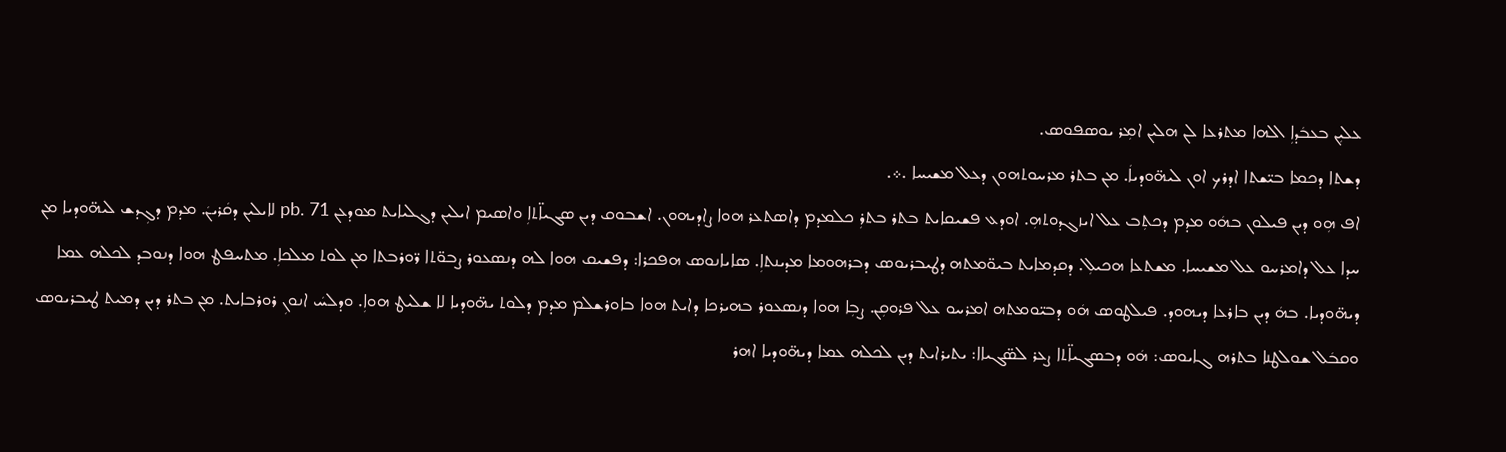ܥܠܝܼܢ ܒܥܒܿܕܐܼ ܐܠܗܐ ܡܬܪܥܐ ܠܢ ܗܠܝܢ ܐܡܼܪ ܝܘܣܦܘܣ.
ܕܫܬܐ ܕܟܡܐ ܒܝ̈ܫܬܐ ܐܕܪܟ ܐܘܢ ܠܝܗ̈ܘܕܝܐܿ. ܡܢ ܒܬܪ ܡܪܚܘܬܗܘܢ ܕܥܠ ܡܫܝܚܐ .܀.
ܐܦ ܗܼܘ ܕܝܢ ܦܝܠܘܢ ܒܗܿܘ ܡܕܡ ܕܟܬܼܒ ܥܠ ܐܝܙܓܕܘܬܗܼ. ܐܘܕܥ ܦܫܝܩܐܝܬ ܒܬܪ ܒܬܪܼ ܟܠܡܕܡ ܕܐܣܬܥܪ ܗܘܐ ܨܐܕܝܗܘܢ. ܐܫܒܘܩ ܕܝܢ ܣܓܝܐ̈ܬܐܼ ܘܐܣܝܡ ܐܝܠܝܢ ܕܓܠܝܐܝܬ ܡܘܕܥܢ pb. 71 ܠܐܝܠܝܢ ܕܩܿܪܝܢܿ. ܡܕܡ ܕܓܼܕܫ ܠܝܗ̈ܘܕܝܐ ܡܢ ܚܕܐ ܥܠ ܕܐܡܪܚܘ ܥܠ ܡܫܝܚܐ. ܡܫܬܥܐ ܗܟܝܠܼ. ܕܩܕܡܐܝܬ ܒܝܘ̈ܡܬܗ ܕܛܝܒܪܝܘܣ ܕܒܪܗܘܡܐ ܡܕܝܢܬܐܼ. ܣܐܝܐܢܘܣ ܗܦܟܪܐ: ܕܦܫܝܩ ܗܘܐ ܠܗ ܕܢܣܥܘܪ ܨܒܘ̈ܬܐ ܪ̈ܘܪܒܬܐ ܡܢ ܠܘܬ ܡܠܟܐܼ. ܡܬܚܦܛ ܗܘܐ ܕܢܘܒܕ ܠܟܠܗ ܥܡܐ ܕܝܗ̈ܘܕܝܐ. ܒܗܿ ܕܝܢ ܒܐܪܥܐ ܕܝܗܘܕ. ܦܝܠܛܘܣ ܗܿܘ ܕܒܝ̈ܘܡܬܗ ܐܡܪܚܘ ܥܠ ܦܪܘܩܼܢ. ܨܒܼܐ ܗܘܐ ܕܢܣܥܘܪ ܒܗܝܪܟܐ ܕܐܝܬ ܗܘܐ ܒܐܘܪܫܠܡ ܡܕܡ ܕܠܘܬ ܝܗ̈ܘܕܝܐ ܠܐ ܫܠܝܛ ܗܘܐܼ. ܘܕܠܚܿ ܐܢܘܢܼ ܪܘܪܒܐܝܬ. ܡܢ ܒܬܪ ܕܝܢ ܕܡܝܬ ܛܝܒܪܝܘܣ ܘܩܒܿܠ ܫܘܠܛܢܐ ܒܬܪܗ ܓܐܝܘܣ: ܗܿܘ ܕܒܣܓܝܐ̈ܬܐ ܨܥܪ ܠܣ̈ܓܝܐܐ: ܝܬܝܪܐܝܬ ܕܝܢ ܠܟܠܗ ܥܡܐ ܕܝܗ̈ܘܕܝܐ ܐܗܪ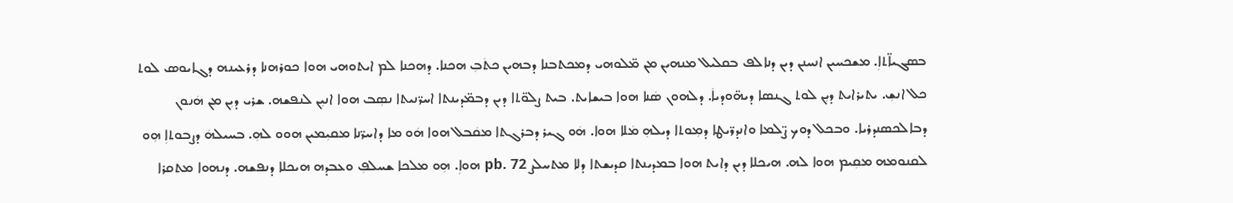ܒܣܓܝܐ̈ܬܐܼ. ܡܫܟܚܝܢ ܐܢܚܢܢ ܕܝܢ ܕܢܐܠܦ ܒܩܠܝܠ ܡܢܗܝܢ ܡܢ ܡ̈ܠܘܗܝ ܕܡܟܬܒܢܐ ܕܒܗܝܢ ܟܬܿܒܼ ܗܟܢܐ. ܕܗܟܢܐ ܠܡ ܐܝܬܘܗܝ ܗܘܐ ܟܘܪܗܢܐ ܕܪܥܝܢܗ ܕܓܐܝܘܣ ܠܘܬ ܟܠ ܐܢܫܼ. ܝܬܝܪܐܝܬ ܕܝܼܢ ܠܘܬ ܓܢܣܐ ܕܝܗ̈ܘܕܝܐܿ. ܕܠܗܘܢ ܣܿܢܐ ܗܘܐ ܒܝܫܐܝܬ. ܒܝܬ ܨܠܘ̈ܬܐ ܕܝܢ ܕܒܡ̈ܕܝܢܬܐ ܐܚܪ̈ܢܝܬܐ ܢܣܼܒ ܗܘܐ ܐܢܝܼܢ ܠܢܦܫܗ. ܫܪܝ ܕܝܼܢ ܡܢ ܗܿܢܘܢ ܕܒܐܠܟܣܢܕܪܝܐ. ܘܒܟܠ ܕܘܟ ܨ̈ܠܡܐ ܘܐܢܕܪ̈ܝܛܐ ܕܡܼܘܬܐ ܕܝܠܗܼ ܡܿܠܐ ܗܘܐ. ܗܿܘ ܓܝܪ ܕܒܪܓܬܐ ܡܩܿܒܠ ܗܘܐ ܗܿܘ ܡܐ ܕܐܚܪ̈ܢܐ ܡܩܝܼܡܝܢ ܗܘܘ ܠܗܼ. ܒܚܝܠܗܿ ܕܨܒܘܬܐܼ ܗܼܘ ܠܩܢܘܡܗ ܡܩܼܝܡ ܗܘܐ ܠܗ. ܗܝܟܠܐ ܕܝܢ ܕܐܝܬ ܗܘܐ ܒܡܕܝܢܬܐ ܩܕܝܫܬܐ ܕܠܐ ܡܬܚܠܨ pb. 72 ܗܘܐܼ. ܗܼܘ ܡܠܟܐ ܫܚܠܦܼ ܘܥܒܕܗ ܗܝܟܠܐ ܕܢܦܫܗ. ܕܢܗܘܐ ܡܬܩܪܐ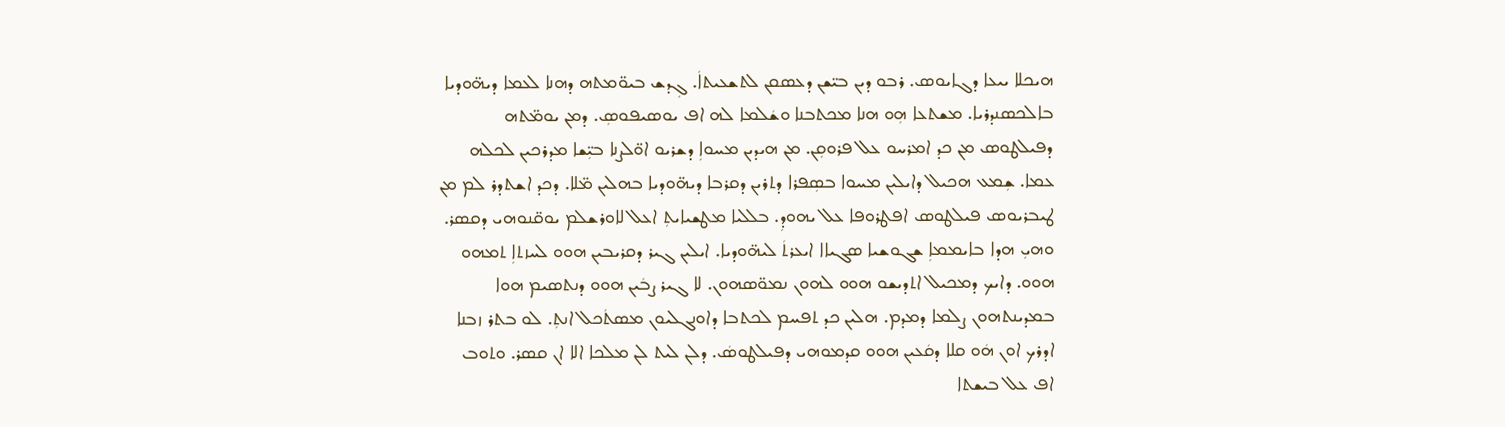ܗܝܟܠܐ ܝܝܥܐ ܕܓܐܝܘܣ. ܪܒܘ ܕܝܢ ܒܝ̈ܫܢ ܕܥܣܩܢ ܠܬܫܥܝܬܐܿ. ܓܼܕܫ ܒܝܘ̈ܡܬܗ ܕܗܢܐ ܠܥܡܐ ܕܝܗ̈ܘܕܝܐ ܒܐܠܟܣܢܕܪܝܐ. ܡܫܬܥܐ ܗܼܘ ܗܢܐ ܡܟܬܒܢܐ ܘܫܿܠܡܐ ܠܗ ܐܦ ܝܘܣܝܦܘܣܼ. ܕܡܢ ܝܘܡ̈ܬܗ ܕܦܝܠܛܘܣ ܡܢ ܟܕ ܐܡܪܚܘ ܥܠ ܦܪܘܩܼܢ. ܡܢ ܗܝܕܝܢ ܡܚܘܐܼ ܕܫܪܝܘ ܐܘ̈ܠܨܢܐ ܒܝܼ̈ܫܐ ܡܕܪܟܝܢ ܠܟܠܗ ܥܡܐ. ܫܼܡܥ ܗܟܝܠ ܕܐܝܠܝܢ ܡܚܘܐ ܒܣܼܦܪܐ ܕܬܪܝܢ ܕܩܪܒܐ ܕܝܗ̈ܘܕܝܐ ܒܗܠܝܢ ܡ̈ܠܐ. ܕܟܕ ܐܫܬܕܪ ܠܡ ܡܢ ܛܝܒܪܝܘܣ ܦܝܠܛܘܣ ܐܦܛܪܘܦܐ ܥܠ ܝܗܘܕܼ. ܒܠܠܝܐ ܡܛܫܝܐܝܬܼ ܐܥܠ ܠܐܘܪܫܠܡ ܝܘܩ̈ܢܘܗܝ ܕܩܣܪ. ܘܗܝܼ ܗܕܐ ܒܐܝܡܡܐܼ ܫܓܘܫܝܐ ܣܓܝܐܐ ܐܝܥܪܬܿ ܠܝܗ̈ܘܕܝܐ. ܐܝܠܝܢ ܓܝܪ ܕܩܪܝܒܝܢ ܗܘܘ ܠܚܙܬܐܼ ܬܡܗܘ ܗܘܘ. ܕܐܝܟ ܕܡܟܝܠ ܐܬܕܝܫܘ ܗܘܘ ܠܗܘܢ ܢܡܘ̈ܣܗܘܢ. ܠܐ ܓܝܪ ܨܒܿܝܢ ܗܘܘ ܕܢܬܣܝܡ ܗܘܐ ܒܡܕܝܢܬܗܘܢ ܨܠܡܐ ܕܡܕܡ. ܗܠܝܢ ܟܕ ܬܦܚܡ ܠܟܬܒܐ ܕܐܘܢܓܠܝܘܢ ܡܣܬܿܟܠ ܐܢܬܼ. ܠܘ ܒܬܪ ܙܒܢܐ ܐܕܪܟ ܐܘܢ ܗܿܘ ܩܠܐ ܕܩܿܥܝܢ ܗܘܘ ܩܕܡܘܗܝ ܕܦܝܠܛܘܣܿ. ܕܠܢ ܠܝܬ ܠܢ ܡܠܟܐ ܐܠܐ ܐܢ ܩܣܪ. ܘܬܘܒ ܐܦ ܥܠ ܒܝܫܬܐ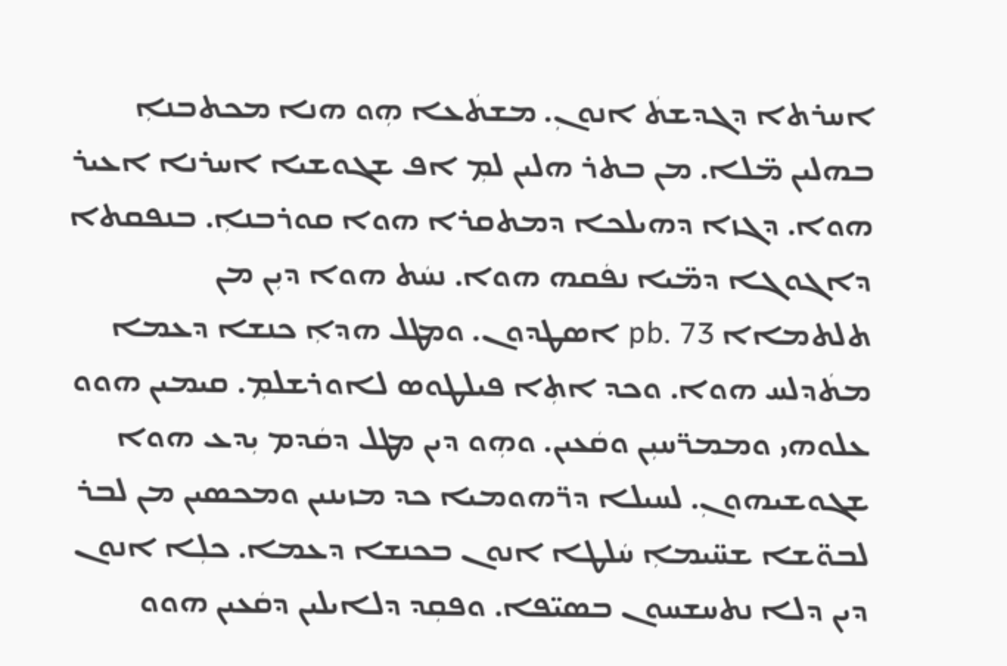ܐܚܪܬܐ ܕܓܕܫܬܿ ܐܢܘܢܼ. ܡܫܬܿܥܐ ܗܼܘ ܗܢܐ ܡܟܬܒܢܐܼ ܒܗܠܝܢ ܡ̈ܠܐ. ܡܢ ܒܬܪ ܗܠܝܢ ܠܡܼ ܐܦ ܫܓܘܫܝܐ ܐܚܪܢܐ ܐܥܝܪ ܗܘܐ. ܕܓܙܐ ܕܗܝܠܟܐ ܕܡܬܩܪܐ ܗܘܐ ܩܘܪܒܢܐܼ. ܒܢܦܩܬܐ ܕܐܓܘܓܐ ܕܡ̈ܝܐ ܢܦܿܩܗ ܗܘܐ. ܢܚܿܬ ܗܘܐ ܕܝܼܢ ܡܢ ܬܠܬܡܐܐ pb. 73 ܐܣܛܕܘܢ. ܘܡܛܠ ܗܕܐܼ ܟܢܫܐ ܕܥܡܐ ܡܬܿܕܠܚ ܗܘܐ. ܘܟܕ ܐܬܼܐ ܦܝܠܛܘܣ ܠܐܘܪܫܠܡܼ. ܩܝܡܝܢ ܗܘܘ ܥܠܘܗܝ ܘܡܡܪ̈ܚܝܼܢ ܘܩܿܥܝܢ. ܘܗܼܘ ܕܝܢ ܡܛܠ ܕܩܿܕܡ ܝܼܕܥ ܗܘܐ ܫܓܘܫܝܗܘܢܼ. ܠܚܝܠܐ ܕܪ̈ܗܘܡܝܐ ܟܕ ܡܙܝܢܝܢ ܘܡܟܣܝܢ ܡܢ ܠܒܪ ܠܒܘ̈ܫܐ ܫܚ̈ܝܡܐܼ ܚܿܠܛܐ ܐܢܘܢ ܒܟܢܫܐ ܕܥܡܐ. ܟܠܼܐ ܐܢܘܢ ܕܝܢ ܕܠܐ ܢܬܚܫܚܘܢ ܒܣܝ̈ܦܐ. ܘܦܩܼܕ ܕܠܐܝܠܝܢ ܕܩܿܥܝܢ ܗܘܘ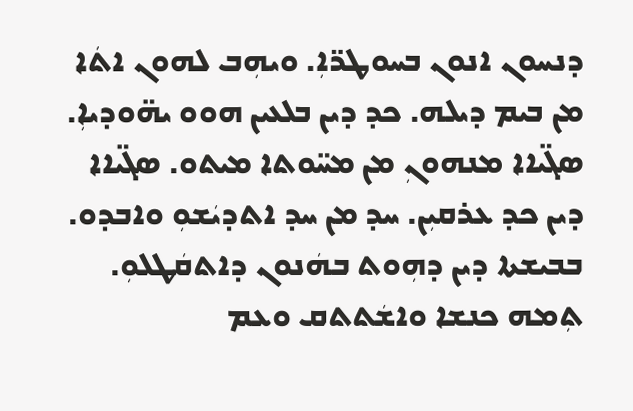ܕܢܚܘܢ ܐܢܘܢ ܒܚܘܛܪ̈ܐܼ. ܘܝܗܼܒ ܠܗܘܢ ܐܬܿܐ ܡܢ ܒܝܡ ܕܝܠܗ. ܟܕ ܕܝܢ ܒܠܥܝܢ ܗܘܘ ܝܗ̈ܘܕܝܐܼ. ܣܓ̈ܝܐܐ ܡܢܗܘܢܼ ܡܢ ܡܚ̈ܘܬܐ ܡܝܬܘ. ܣܓ̈ܝܐܐ ܕܝܢ ܟܕ ܥܪܩܝܼܢ. ܚܕ ܡܢ ܚܕ ܐܬܕܝܿܫܘܼ ܘܐܒܕܘ. ܒܒܝܫܬܐ ܕܝܢ ܕܗܼܘܬ ܒܗܿܢܘܢ ܕܐܬܩܿܛܠܘܼ. ܬܼܡܗ ܟܢܫܐ ܘܐܫܿܬܬܩ ܘܥܡ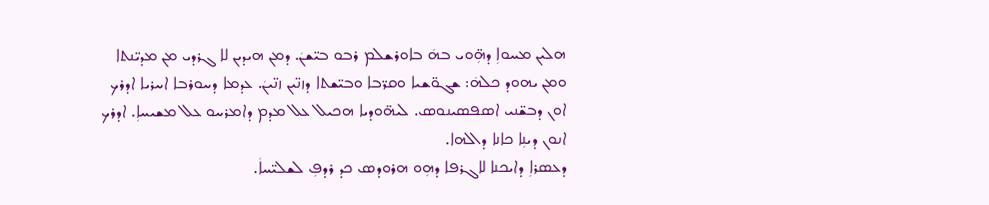ܗܠܝܢ ܡܚܘܐܼ ܕܗܼ̈ܘܝ ܒܗܿ ܒܐܘܪܫܠܡ ܪܒܘ ܒܝ̈ܫܢܿ. ܕܡܢ ܗܝܕܝܢ ܠܐ ܓܪܕܝ ܡܢ ܡܕܝ̈ܢܬܐ ܘܡܢ ܝܗܘܕ ܟܠܗܿ: ܫܓܘ̈ܫܝܐ ܘܩܪ̈ܒܐ ܘܒܝ̈ܫܬܐ ܕܙܢ̈ܝܢ ܙܢ̈ܝܢܿ. ܥܕܡܐ ܕܚܘܪܒܐ ܐܚܪܝܐ ܐܕܪܟ ܐܘܢ ܕܒܫ̈ܢܝ ܐܣܦܣܝܢܘܣ. ܠܝܗ̈ܘܕܝܐ ܗܟܝܠ ܥܠ ܡܕܡ ܕܐܡܪܚܘ ܥܠ ܡܫܝܚܐܼ. ܐܕܪܟ ܐܢܘܢ ܕܝܢܼܐ ܟܐܢܐ ܕܐܠܗܐ.
ܕܥܣܪܐܼ ܕܐܝܟܢܐ ܠܐܓܪܦܐ ܕܗܼܘ ܗܪܘܕܣ ܟܕ ܪܕܦܼ ܠܫܠܝ̈ܚܐܿ.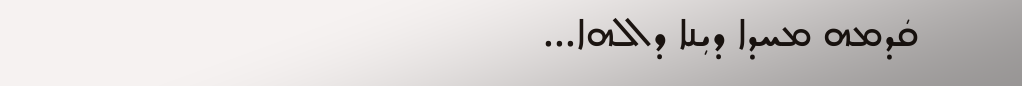ܩܿܕܡܗ ܡܚܕܐ ܕܝܼܢܐ ܕܐܠܗܐ...